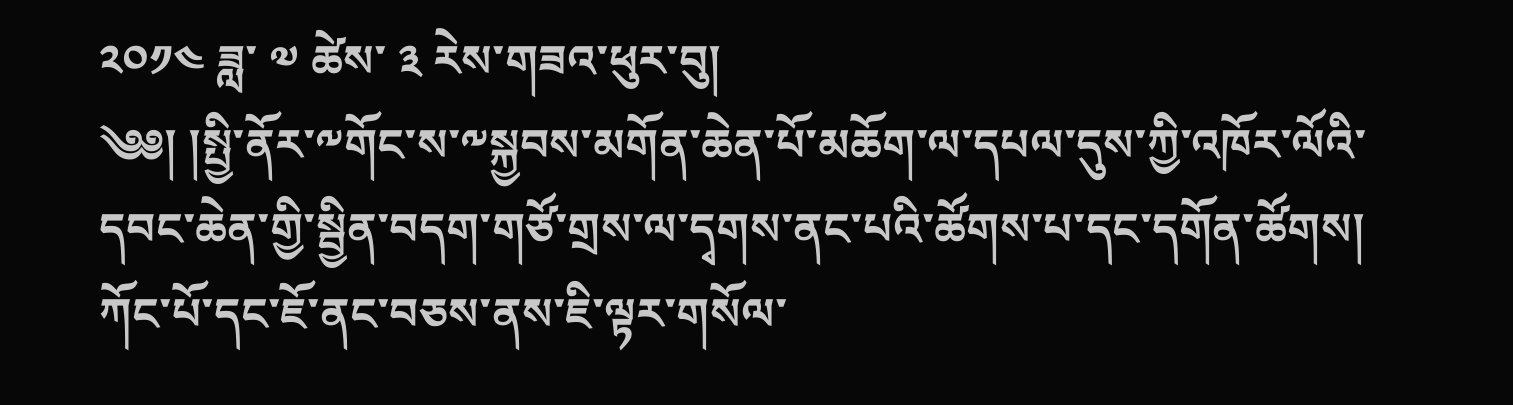༢༠༡༤ ཟླ་ ༧ ཚེས་ ༣ རེས་གཟའ་ཕུར་བུ།
༄༅། །སྤྱི་ནོར་༸གོང་ས་༸སྐྱབས་མགོན་ཆེན་པོ་མཆོག་ལ་དཔལ་དུས་ཀྱི་འཁོར་ལོའི་དབང་ཆེན་གྱི་སྦྱིན་བདག་གཙོ་གྲས་ལ་དྭགས་ནང་པའི་ཚོགས་པ་དང་དགོན་ཚོགས། ཀོང་པོ་དང་ཇོ་ནང་བཅས་ནས་ཇི་ལྟར་གསོལ་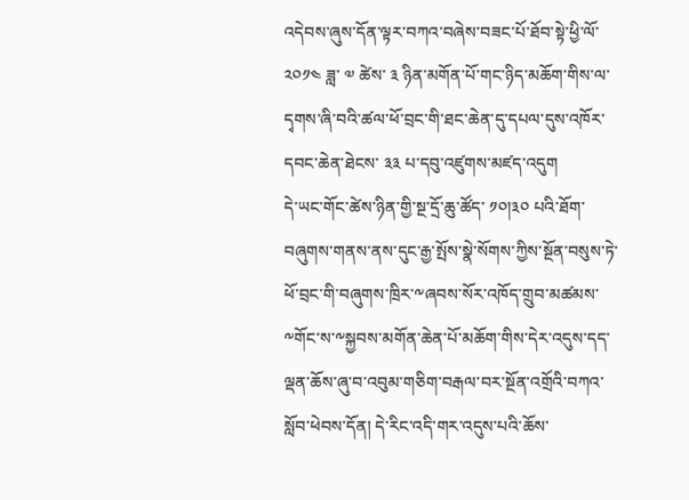འདེབས་ཞུས་དོན་ལྟར་བཀའ་བཞེས་བཟང་པོ་ཐོབ་སྟེ་ཕྱི་ལོ་ ༢༠༡༤ ཟླ་ ༧ ཚེས་ ༣ ཉིན་མགོན་པོ་གང་ཉིད་མཆོག་གིས་ལ་དྭགས་ཞི་བའི་ཚལ་ཕོ་བྲང་གི་ཐང་ཆེན་དུ་དཔལ་དུས་འཁོར་དབང་ཆེན་ཐེངས་ ༣༣ པ་དབུ་འཛུགས་མཛད་འདུག
དེ་ཡང་གོང་ཚེས་ཉིན་གྱི་སྔ་དྲོ་ཆུ་ཚོད་ ༡༠།༣༠ པའི་ཐོག་བཞུགས་གནས་ནས་དུང་རྒྱ་སྤོས་སྣེ་སོགས་ཀྱིས་སྔོན་བསུས་ཏེ་ཕོ་བྲང་གི་བཞུགས་ཁྲིར་༸ཞབས་སོར་འཁོད་གྲུབ་མཚམས་༸གོང་ས་༸སྐྱབས་མགོན་ཆེན་པོ་མཆོག་གིས་དེར་འདུས་དད་ལྡན་ཆོས་ཞུ་བ་འབུམ་གཅིག་བརྒལ་བར་སྔོན་འགྲོའི་བཀའ་སློབ་ཕེབས་དོན། དེ་རིང་འདི་གར་འདུས་པའི་ཆོས་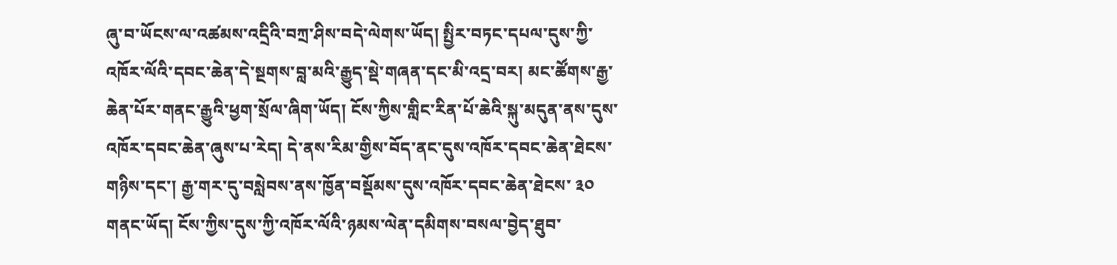ཞུ་བ་ཡོངས་ལ་འཚམས་འདྲིའི་བཀྲ་ཤིས་བདེ་ལེགས་ཡོད། སྤྱིར་བཏང་དཔལ་དུས་ཀྱི་འཁོར་ལོའི་དབང་ཆེན་དེ་སྔགས་བླ་མའི་རྒྱུད་སྡེ་གཞན་དང་མི་འདྲ་བར། མང་ཚོགས་རྒྱ་ཆེན་པོར་གནང་རྒྱུའི་ཕྱག་སྲོལ་ཞིག་ཡོད། ངོས་ཀྱིས་གླིང་རིན་པོ་ཆེའི་སྐུ་མདུན་ནས་དུས་འཁོར་དབང་ཆེན་ཞུས་པ་རེད། དེ་ནས་རིམ་གྱིས་བོད་ནང་དུས་འཁོར་དབང་ཆེན་ཐེངས་གཉིས་དང་། རྒྱ་གར་དུ་བསླེབས་ནས་ཁྱོན་བསྡོམས་དུས་འཁོར་དབང་ཆེན་ཐེངས་ ༣༠ གནང་ཡོད། ངོས་ཀྱིས་དུས་ཀྱི་འཁོར་ལོའི་ཉམས་ལེན་དམིགས་བསལ་བྱེད་ཐུབ་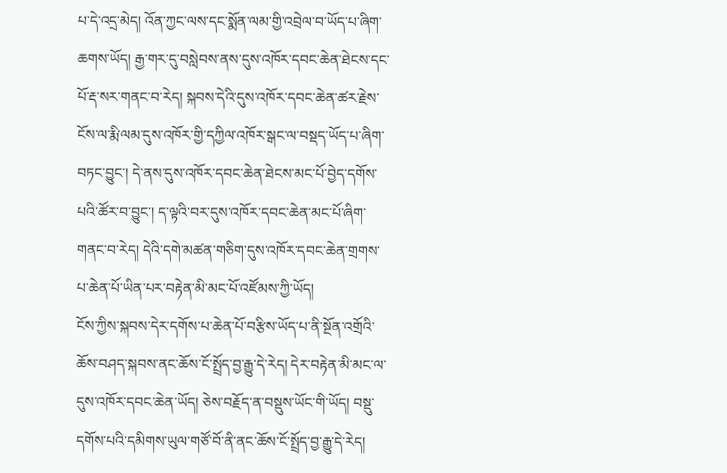པ་དེ་འདྲ་མེད། འོན་ཀྱང་ལས་དང་སྨོན་ལམ་གྱི་འབྲེལ་བ་ཡོད་པ་ཞིག་ཆགས་ཡོད། རྒྱ་གར་དུ་བསླེབས་ནས་དུས་འཁོར་དབང་ཆེན་ཐེངས་དང་པོ་རྡ་སར་གནང་བ་རེད། སྐབས་དེའི་དུས་འཁོར་དབང་ཆེན་ཚར་རྗེས་ངོས་ལ་རྨི་ལམ་དུས་འཁོར་གྱི་དཀྱིལ་འཁོར་སྒང་ལ་བསྡད་ཡོད་པ་ཞིག་བཏང་བྱུང་། དེ་ནས་དུས་འཁོར་དབང་ཆེན་ཐེངས་མང་པོ་བྱེད་དགོས་པའི་ཚོར་བ་བྱུང་། ད་ལྟའི་བར་དུས་འཁོར་དབང་ཆེན་མང་པོ་ཞིག་གནང་བ་རེད། དེའི་དགེ་མཚན་གཅིག་དུས་འཁོར་དབང་ཆེན་གྲགས་པ་ཆེན་པོ་ཡིན་པར་བརྟེན་མི་མང་པོ་འཛོམས་ཀྱི་ཡོད།
ངོས་ཀྱིས་སྐབས་དེར་དགོས་པ་ཆེན་པོ་བརྩིས་ཡོད་པ་ནི་སྔོན་འགྲོའི་ཆོས་བཤད་སྐབས་ནང་ཆོས་ངོ་སྤྲོད་བྱ་རྒྱུ་དེ་རེད། དེར་བརྟེན་མི་མང་ལ་དུས་འཁོར་དབང་ཆེན་ཡོད། ཅེས་བརྗོད་ན་བསྡུས་ཡོང་གི་ཡོད། བསྡུ་དགོས་པའི་དམིགས་ཡུལ་གཙོ་བོ་ནི་ནང་ཆོས་ངོ་སྤྲོད་བྱ་རྒྱུ་དེ་རེད།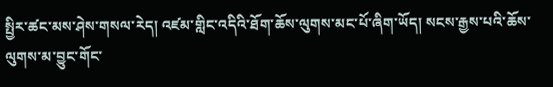སྤྱིར་ཚང་མས་ཤེས་གསལ་རེད། འཛམ་གླིང་འདིའི་ཐོག་ཆོས་ལུགས་མང་པོ་ཞིག་ཡོད། སངས་རྒྱས་པའི་ཆོས་ལུགས་མ་བྱུང་གོང་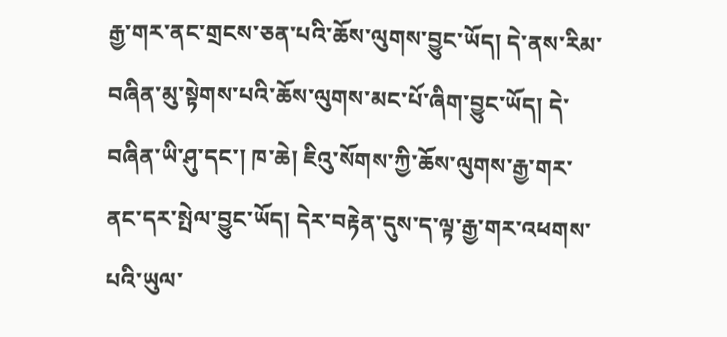རྒྱ་གར་ནང་གྲངས་ཅན་པའི་ཆོས་ལུགས་བྱུང་ཡོད། དེ་ནས་རིམ་བཞིན་མུ་སྟེགས་པའི་ཆོས་ལུགས་མང་པོ་ཞིག་བྱུང་ཡོད། དེ་བཞིན་ཡི་ཤུ་དང་། ཁ་ཆེ། ཇིའུ་སོགས་ཀྱི་ཆོས་ལུགས་རྒྱ་གར་ནང་དར་སྤེལ་བྱུང་ཡོད། དེར་བརྟེན་དུས་ད་ལྟ་རྒྱ་གར་འཕགས་པའི་ཡུལ་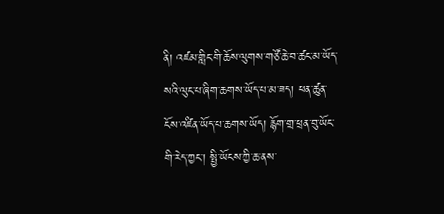ནི། འཛམ་གླིང་གི་ཆོས་ལུགས་གཙོ་ཆེ་བ་ཚང་མ་ཡོད་སའི་ལུང་པ་ཞིག་ཆགས་ཡོད་པ་མ་ཟད། ཕན་ཚུན་ངོས་འཛིན་ཡོད་པ་ཆགས་ཡོད། རྙོག་གྲ་ཕྲན་བུ་ཡོང་གི་རེད་ཀྱང་། སྤྱི་ཡོངས་ཀྱི་ཆ་ནས་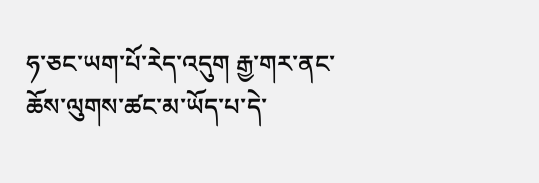ཧ་ཅང་ཡག་པོ་རེད་འདུག རྒྱ་གར་ནང་ཆོས་ལུགས་ཚང་མ་ཡོད་པ་དེ་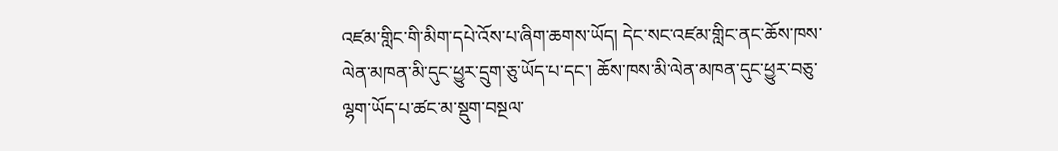འཛམ་གླིང་གི་མིག་དཔེ་འོས་པ་ཞིག་ཆགས་ཡོད། དེང་སང་འཛམ་གླིང་ནང་ཆོས་ཁས་ལེན་མཁན་མི་དུང་ཕྱུར་དྲུག་ཅུ་ཡོད་པ་དང་། ཆོས་ཁས་མི་ལེན་མཁན་དུང་ཕྱུར་བཅུ་ལྷག་ཡོད་པ་ཚང་མ་སྡུག་བསྔལ་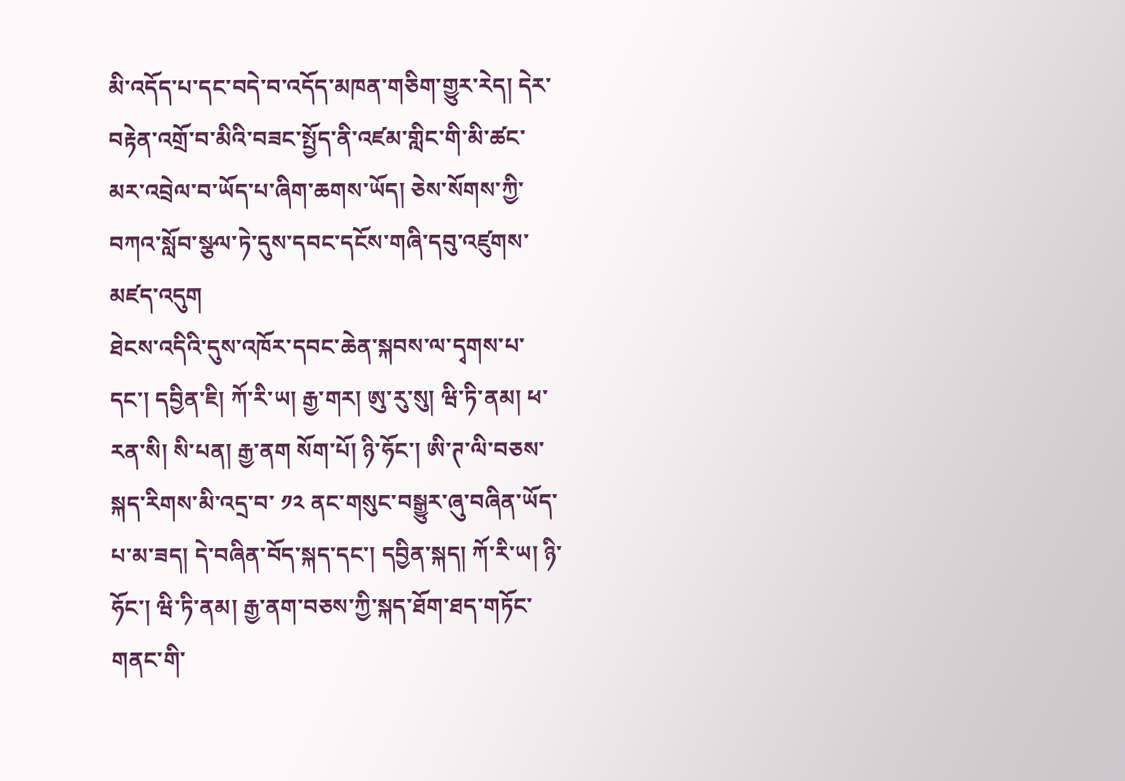མི་འདོད་པ་དང་བདེ་བ་འདོད་མཁན་གཅིག་གྱུར་རེད། དེར་བརྟེན་འགྲོ་བ་མིའི་བཟང་སྤྱོད་ནི་འཛམ་གླིང་གི་མི་ཚང་མར་འབྲེལ་བ་ཡོད་པ་ཞིག་ཆགས་ཡོད། ཅེས་སོགས་ཀྱི་བཀའ་སློབ་སྩལ་ཏེ་དུས་དབང་དངོས་གཞི་དབུ་འཛུགས་མཛད་འདུག
ཐེངས་འདིའི་དུས་འཁོར་དབང་ཆེན་སྐབས་ལ་དྭགས་པ་དང་། དབྱིན་ཇི། ཀོ་རི་ཡ། རྒྱ་གར། ཨུ་རུ་སུ། ཝི་ཏི་ནམ། ཕ་རན་སི། སི་པན། རྒྱ་ནག སོག་པོ། ཉི་ཧོང་། ཨི་ཊ་ལི་བཅས་སྐད་རིགས་མི་འདྲ་བ་ ༡༢ ནང་གསུང་བསྒྱུར་ཞུ་བཞིན་ཡོད་པ་མ་ཟད། དེ་བཞིན་བོད་སྐད་དང་། དབྱིན་སྐད། ཀོ་རི་ཡ། ཉི་ཧོང་། ཝི་ཏི་ནམ། རྒྱ་ནག་བཅས་ཀྱི་སྐད་ཐོག་ཐད་གཏོང་གནང་གི་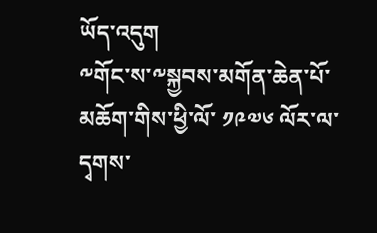ཡོད་འདུག
༸གོང་ས་༸སྐྱབས་མགོན་ཆེན་པོ་མཆོག་གིས་ཕྱི་ལོ་ ༡༩༧༦ ལོར་ལ་དྭགས་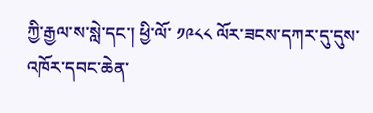ཀྱི་རྒྱལ་ས་སླེ་དང་། ཕྱི་ལོ་ ༡༩༨༨ ལོར་ཟངས་དཀར་དུ་དུས་འཁོར་དབང་ཆེན་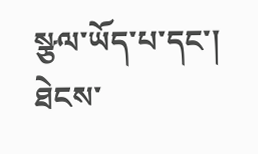སྩལ་ཡོད་པ་དང་། ཐེངས་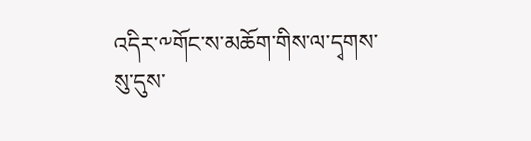འདིར་༸གོང་ས་མཆོག་གིས་ལ་དྭགས་སུ་དུས་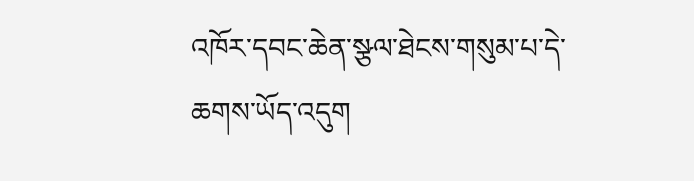འཁོར་དབང་ཆེན་སྩལ་ཐེངས་གསུམ་པ་དེ་ཆགས་ཡོད་འདུག